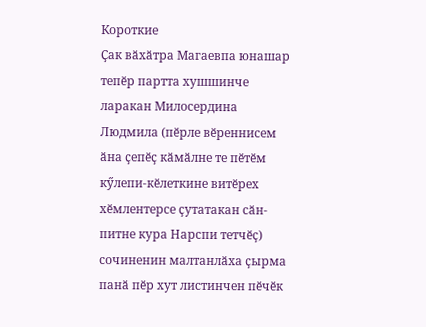Короткие
Ҫак вӑхӑтра Магаевпа юнашар тепӗр партта хушшинче ларакан Милосердина Людмила (пӗрле вӗреннисем ӑна ҫепӗҫ кӑмӑлне те пӗтӗм кӳлепи-кӗлеткине витӗрех хӗмлентерсе ҫутатакан сӑн-питне кура Нарспи тетчӗҫ) сочиненин малтанлӑха ҫырма панӑ пӗр хут листинчен пӗчӗк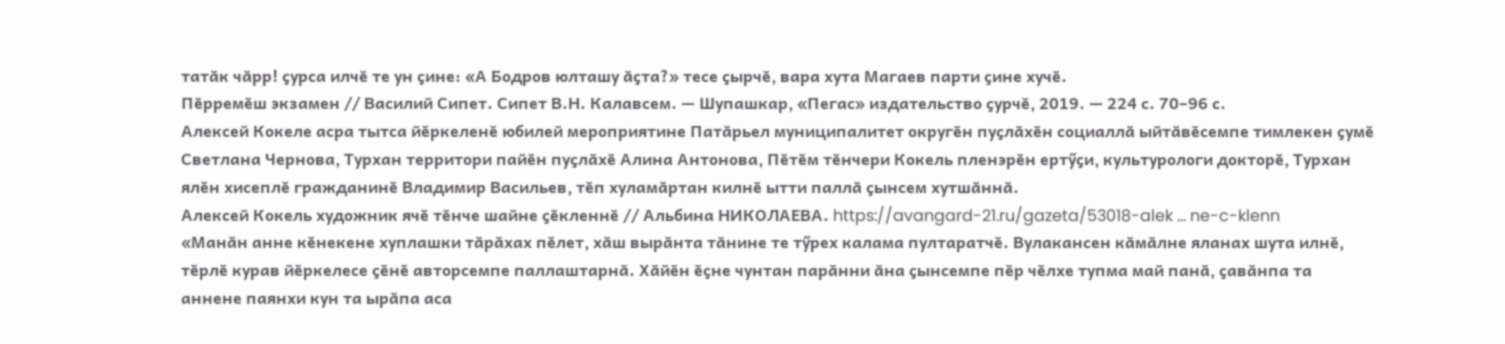татӑк чӑрр! ҫурса илчӗ те ун ҫине: «А Бодров юлташу ӑҫта?» тесе ҫырчӗ, вара хута Магаев парти ҫине хучӗ.
Пӗрремӗш экзамен // Василий Сипет. Сипет В.Н. Калавсем. — Шупашкар, «Пегас» издательство ҫурчӗ, 2019. — 224 с. 70–96 с.
Алексей Кокеле асра тытса йӗркеленӗ юбилей мероприятине Патӑрьел муниципалитет округӗн пуҫлӑхӗн социаллӑ ыйтӑвӗсемпе тимлекен ҫумӗ Светлана Чернова, Турхан территори пайӗн пуҫлӑхӗ Алина Антонова, Пӗтӗм тӗнчери Кокель пленэрӗн ертӳҫи, культурологи докторӗ, Турхан ялӗн хисеплӗ гражданинӗ Владимир Васильев, тӗп хуламӑртан килнӗ ытти паллӑ ҫынсем хутшӑннӑ.
Алексей Кокель художник ячӗ тӗнче шайне ҫӗкленнӗ // Альбина НИКОЛАЕВА. https://avangard-21.ru/gazeta/53018-alek ... ne-c-klenn
«Манӑн анне кӗнекене хуплашки тӑрӑхах пӗлет, хӑш вырӑнта тӑнине те тӳрех калама пултаратчӗ. Вулакансен кӑмӑлне яланах шута илнӗ, тӗрлӗ курав йӗркелесе ҫӗнӗ авторсемпе паллаштарнӑ. Хӑйӗн ӗҫне чунтан парӑнни ӑна ҫынсемпе пӗр чӗлхе тупма май панӑ, ҫавӑнпа та аннене паянхи кун та ырӑпа аса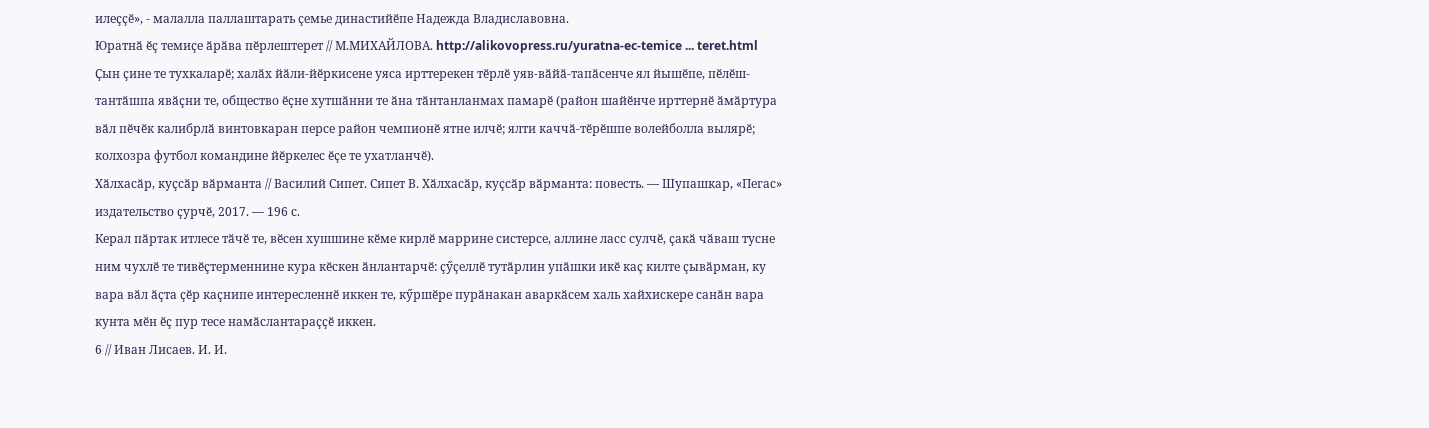илеҫҫӗ», - малалла паллаштарать ҫемье династийӗпе Надежда Владиславовна.
Юратнӑ ӗҫ темиҫе ӑрӑва пӗрлештерет // М.МИХАЙЛОВА. http://alikovopress.ru/yuratna-ec-temice ... teret.html
Ҫын ҫине те тухкаларӗ; халӑх йӑли-йӗркисене уяса ирттерекен тӗрлӗ уяв-вӑйӑ-тапӑсенче ял йышӗпе, пӗлӗш-тантӑшпа явӑҫни те, общество ӗҫне хутшӑнни те ӑна тӑнтанланмах памарӗ (район шайӗнче ирттернӗ ӑмӑртура вӑл пӗчӗк калибрлӑ винтовкаран персе район чемпионӗ ятне илчӗ; ялти каччӑ-тӗрӗшпе волейболла вылярӗ; колхозра футбол командине йӗркелес ӗҫе те ухатланчӗ).
Хӑлхасӑр, куҫсӑр вӑрманта // Василий Сипет. Сипет В. Хӑлхасӑр, куҫсӑр вӑрманта: повесть. — Шупашкар, «Пегас» издательство ҫурчӗ, 2017. — 196 с.
Керал пӑртак итлесе тӑчӗ те, вӗсен хушшине кӗме кирлӗ маррине систерсе, аллине ласс сулчӗ, ҫакӑ чӑваш тусне ним чухлӗ те тивӗҫтерменнине кура кӗскен ӑнлантарчӗ: ҫӳҫеллӗ тутӑрлин упӑшки икӗ каҫ килте ҫывӑрман, ку вара вӑл ӑҫта ҫӗр каҫнипе интересленнӗ иккен те, кӳршӗре пурӑнакан аваркӑсем халь хайхискере санӑн вара кунта мӗн ӗҫ пур тесе намӑслантараҫҫӗ иккен.
6 // Иван Лисаев. И. И.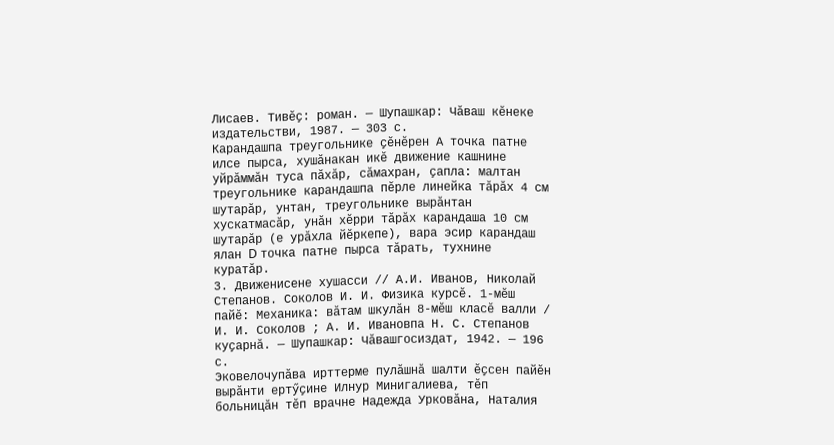Лисаев. Тивӗҫ: роман. — Шупашкар: Чӑваш кӗнеке издательстви, 1987. — 303 с.
Карандашпа треугольнике ҫӗнӗрен А точка патне илсе пырса, хушӑнакан икӗ движение кашнине уйрӑммӑн туса пӑхӑр, сӑмахран, ҫапла: малтан треугольнике карандашпа пӗрле линейка тӑрӑх 4 см шутарӑр, унтан, треугольнике вырӑнтан хускатмасӑр, унӑн хӗрри тӑрӑх карандаша 10 см шутарӑр (е урӑхла йӗркепе), вара эсир карандаш ялан D точка патне пырса тӑрать, тухнине куратӑр.
3. Движенисене хушасси // А.И. Иванов, Николай Степанов. Соколов И. И. Физика курсӗ. 1-мӗш пайӗ: Механика: вӑтам шкулӑн 8-мӗш класӗ валли / И. И. Соколов ; А. И. Ивановпа Н. С. Степанов куҫарнӑ. — Шупашкар: Чӑвашгосиздат, 1942. — 196 с.
Эковелочупӑва ирттерме пулӑшнӑ шалти ӗҫсен пайӗн вырӑнти ертӳҫине Илнур Минигалиева, тӗп больницӑн тӗп врачне Надежда Урковӑна, Наталия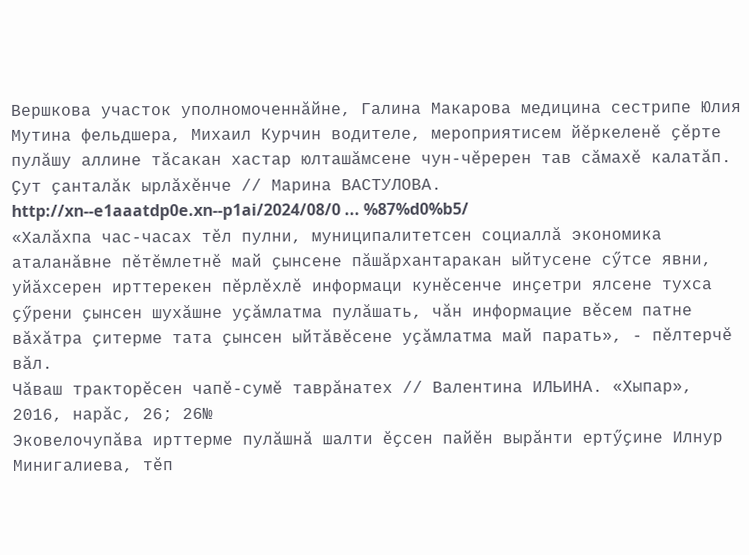Вершкова участок уполномоченнӑйне, Галина Макарова медицина сестрипе Юлия Мутина фельдшера, Михаил Курчин водителе, мероприятисем йӗркеленӗ ҫӗрте пулӑшу аллине тӑсакан хастар юлташӑмсене чун-чӗререн тав сӑмахӗ калатӑп.
Ҫут ҫанталӑк ырлӑхӗнче // Марина ВАСТУЛОВА. http://xn--e1aaatdp0e.xn--p1ai/2024/08/0 ... %87%d0%b5/
«Халӑхпа час-часах тӗл пулни, муниципалитетсен социаллӑ экономика аталанӑвне пӗтӗмлетнӗ май ҫынсене пӑшӑрхантаракан ыйтусене сӳтсе явни, уйӑхсерен ирттерекен пӗрлӗхлӗ информаци кунӗсенче инҫетри ялсене тухса ҫӳрени ҫынсен шухӑшне уҫӑмлатма пулӑшать, чӑн информацие вӗсем патне вӑхӑтра ҫитерме тата ҫынсен ыйтӑвӗсене уҫӑмлатма май парать», - пӗлтерчӗ вӑл.
Чăваш тракторĕсен чапĕ-сумĕ таврăнатех // Валентина ИЛЬИНА. «Хыпар», 2016, нарӑс, 26; 26№
Эковелочупӑва ирттерме пулӑшнӑ шалти ӗҫсен пайӗн вырӑнти ертӳҫине Илнур Минигалиева, тӗп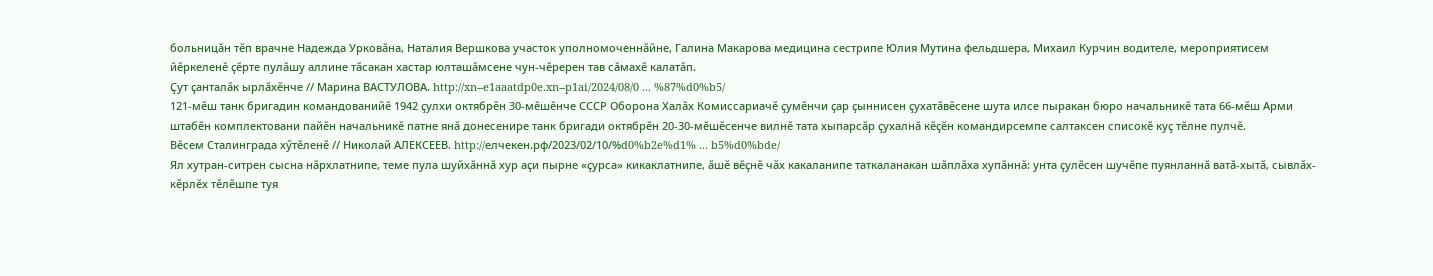больницӑн тӗп врачне Надежда Урковӑна, Наталия Вершкова участок уполномоченнӑйне, Галина Макарова медицина сестрипе Юлия Мутина фельдшера, Михаил Курчин водителе, мероприятисем йӗркеленӗ ҫӗрте пулӑшу аллине тӑсакан хастар юлташӑмсене чун-чӗререн тав сӑмахӗ калатӑп.
Ҫут ҫанталӑк ырлӑхӗнче // Марина ВАСТУЛОВА. http://xn--e1aaatdp0e.xn--p1ai/2024/08/0 ... %87%d0%b5/
121-мӗш танк бригадин командованийӗ 1942 ҫулхи октябрӗн 30-мӗшӗнче СССР Оборона Халӑх Комиссариачӗ ҫумӗнчи ҫар ҫыннисен ҫухатӑвӗсене шута илсе пыракан бюро начальникӗ тата 66-мӗш Арми штабӗн комплектовани пайӗн начальникӗ патне янӑ донесенире танк бригади октябрӗн 20-30-мӗшӗсенче вилнӗ тата хыпарсӑр ҫухалнӑ кӗҫӗн командирсемпе салтаксен списокӗ куҫ тӗлне пулчӗ.
Вӗсем Сталинграда хӳтӗленӗ // Николай АЛЕКСЕЕВ. http://елчекен.рф/2023/02/10/%d0%b2e%d1% ... b5%d0%bde/
Ял хутран-ситрен сысна нӑрхлатнипе, теме пула шуйхӑннӑ хур аҫи пырне «ҫурса» кикаклатнипе, ӑшӗ вӗҫнӗ чӑх какаланипе таткаланакан шӑплӑха хупӑннӑ: унта ҫулӗсен шучӗпе пуянланнӑ ватӑ-хытӑ, сывлӑх-кӗрлӗх тӗлӗшпе туя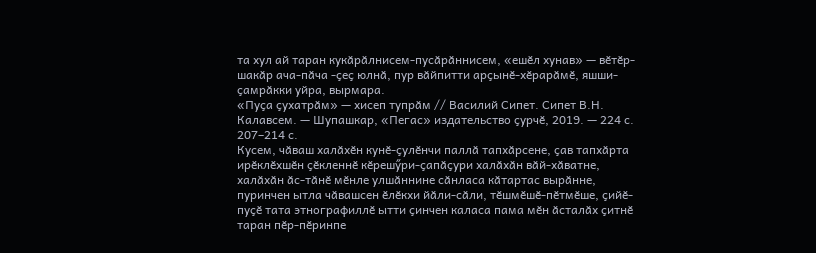та хул ай таран кукӑрӑлнисем-пусӑрӑннисем, «ешӗл хунав» — вӗтӗр-шакӑр ача-пӑча -ҫеҫ юлнӑ, пур вӑйпитти арҫынӗ-хӗрарӑмӗ, яшши-ҫамрӑкки уйра, вырмара.
«Пуҫа ҫухатрӑм» — хисеп тупрӑм // Василий Сипет. Сипет В.Н. Калавсем. — Шупашкар, «Пегас» издательство ҫурчӗ, 2019. — 224 с. 207–214 с.
Кусем, чӑваш халӑхӗн кунӗ-ҫулӗнчи паллӑ тапхӑрсене, ҫав тапхӑрта ирӗклӗхшӗн ҫӗкленнӗ кӗрешӳри-ҫапӑҫури халӑхӑн вӑй-хӑватне, халӑхӑн ӑс-тӑнӗ мӗнле улшӑннине сӑнласа кӑтартас вырӑнне, пуринчен ытла чӑвашсен ӗлӗкхи йӑли-сӑли, тӗшмӗшӗ-пӗтмӗше, ҫийӗ-пуҫӗ тата этнографиллӗ ытти ҫинчен каласа пама мӗн ӑсталӑх ҫитнӗ таран пӗр-пӗринпе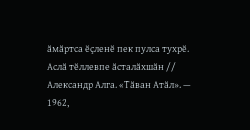ӑмӑртса ӗҫленӗ пек пулса тухрӗ.
Аслӑ тӗллевпе ӑсталӑхшӑн // Александр Алга. «Тӑван Атӑл». — 1962,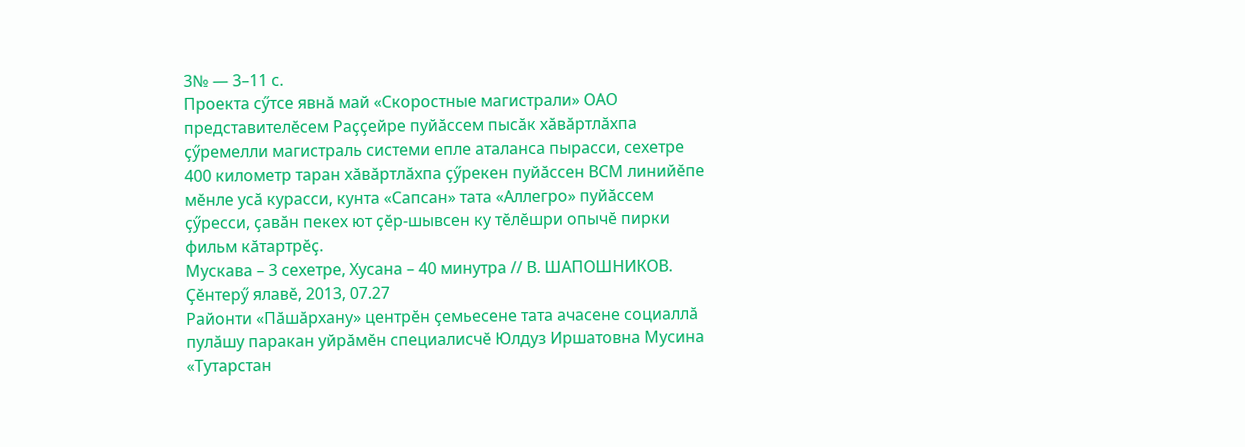3№ — 3–11 с.
Проекта сӳтсе явнӑ май «Скоростные магистрали» ОАО представителӗсем Раҫҫейре пуйӑссем пысӑк хӑвӑртлӑхпа ҫӳремелли магистраль системи епле аталанса пырасси, сехетре 400 километр таран хӑвӑртлӑхпа ҫӳрекен пуйӑссен ВСМ линийӗпе мӗнле усӑ курасси, кунта «Сапсан» тата «Аллегро» пуйӑссем ҫӳресси, ҫавӑн пекех ют ҫӗр-шывсен ку тӗлӗшри опычӗ пирки фильм кӑтартрӗҫ.
Мускава – 3 сехетре, Хусана – 40 минутра // В. ШАПОШНИКОВ. Ҫӗнтерӳ ялавӗ, 2013, 07.27
Районти «Пӑшӑрхану» центрӗн ҫемьесене тата ачасене социаллӑ пулӑшу паракан уйрӑмӗн специалисчӗ Юлдуз Иршатовна Мусина «Тутарстан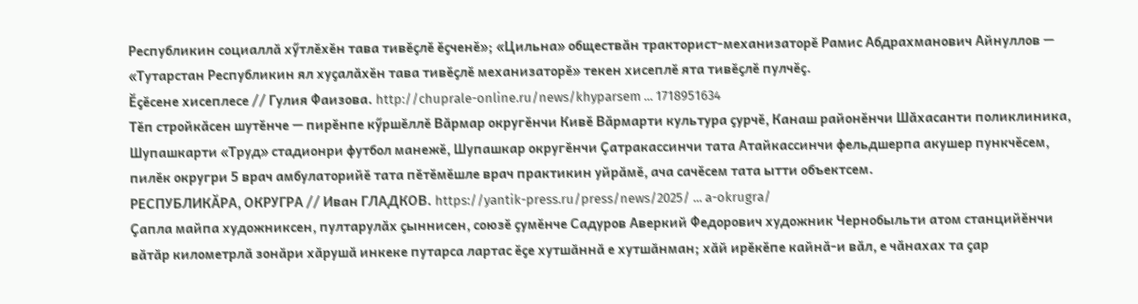Республикин социаллӑ хӳтлӗхӗн тава тивӗҫлӗ ӗҫченӗ»; «Цильна» обществӑн тракторист-механизаторӗ Рамис Абдрахманович Айнуллов — «Тутарстан Республикин ял хуҫалӑхӗн тава тивӗҫлӗ механизаторӗ» текен хисеплӗ ята тивӗҫлӗ пулчӗҫ.
Ӗҫӗсене хисеплесе // Гулия Фаизова. http://chuprale-online.ru/news/khyparsem ... 1718951634
Тӗп стройкӑсен шутӗнче — пирӗнпе кӳршӗллӗ Вӑрмар округӗнчи Кивӗ Вӑрмарти культура ҫурчӗ, Канаш районӗнчи Шӑхасанти поликлиника, Шупашкарти «Труд» стадионри футбол манежӗ, Шупашкар округӗнчи Ҫатракассинчи тата Атайкассинчи фельдшерпа акушер пункчӗсем, пилӗк округри 5 врач амбулаторийӗ тата пӗтӗмӗшле врач практикин уйрӑмӗ, ача сачӗсем тата ытти объектсем.
РЕСПУБЛИКӐРА, ОКРУГРА // Иван ГЛАДКОВ. https://yantik-press.ru/press/news/2025/ ... a-okrugra/
Ҫапла майпа художниксен, пултарулӑх ҫыннисен, союзӗ ҫумӗнче Садуров Аверкий Федорович художник Чернобыльти атом станцийӗнчи вӑтӑр километрлӑ зонӑри хӑрушӑ инкеке путарса лартас ӗҫе хутшӑннӑ е хутшӑнман; хӑй ирӗкӗпе кайнӑ-и вӑл, е чӑнахах та ҫар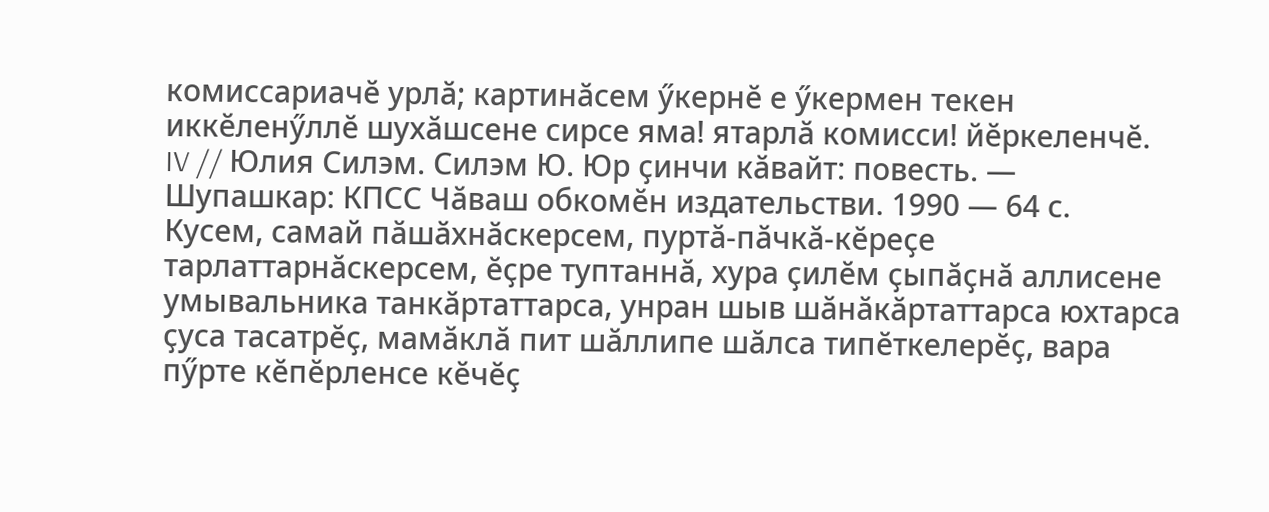комиссариачӗ урлӑ; картинӑсем ӳкернӗ е ӳкермен текен иккӗленӳллӗ шухӑшсене сирсе яма! ятарлӑ комисси! йӗркеленчӗ.
IV // Юлия Силэм. Силэм Ю. Юр ҫинчи кӑвайт: повесть. — Шупашкар: КПСС Чӑваш обкомӗн издательстви. 1990 — 64 с.
Кусем, самай пӑшӑхнӑскерсем, пуртӑ-пӑчкӑ-кӗреҫе тарлаттарнӑскерсем, ӗҫре туптаннӑ, хура ҫилӗм ҫыпӑҫнӑ аллисене умывальника танкӑртаттарса, унран шыв шӑнӑкӑртаттарса юхтарса ҫуса тасатрӗҫ, мамӑклӑ пит шӑллипе шӑлса типӗткелерӗҫ, вара пӳрте кӗпӗрленсе кӗчӗҫ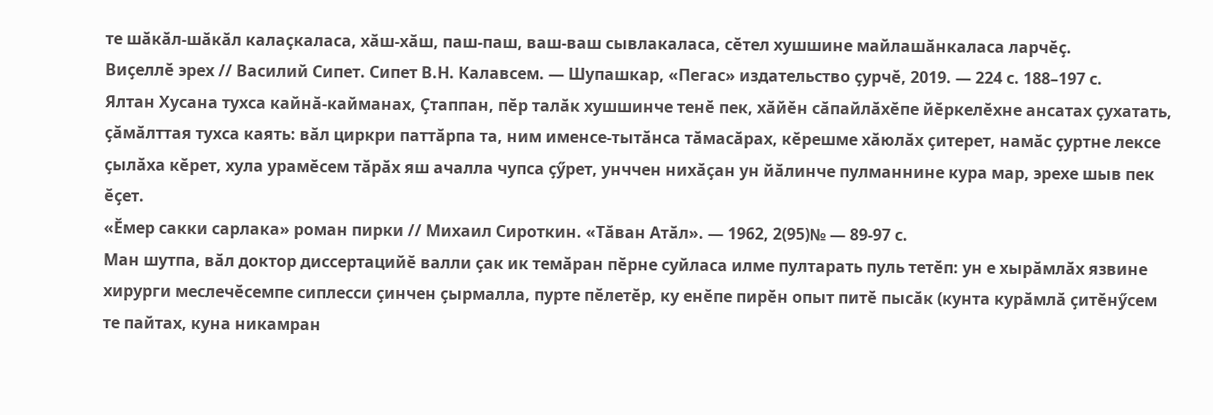те шӑкӑл-шӑкӑл калаҫкаласа, хӑш-хӑш, паш-паш, ваш-ваш сывлакаласа, сӗтел хушшине майлашӑнкаласа ларчӗҫ.
Виҫеллӗ эрех // Василий Сипет. Сипет В.Н. Калавсем. — Шупашкар, «Пегас» издательство ҫурчӗ, 2019. — 224 с. 188–197 с.
Ялтан Хусана тухса кайнӑ-кайманах, Ҫтаппан, пӗр талӑк хушшинче тенӗ пек, хӑйӗн сӑпайлӑхӗпе йӗркелӗхне ансатах ҫухатать, ҫӑмӑлттая тухса каять: вӑл циркри паттӑрпа та, ним именсе-тытӑнса тӑмасӑрах, кӗрешме хӑюлӑх ҫитерет, намӑс ҫуртне лексе ҫылӑха кӗрет, хула урамӗсем тӑрӑх яш ачалла чупса ҫӳрет, унччен нихӑҫан ун йӑлинче пулманнине кура мар, эрехе шыв пек ӗҫет.
«Ӗмер сакки сарлака» роман пирки // Михаил Сироткин. «Тӑван Атӑл». — 1962, 2(95)№ — 89-97 с.
Ман шутпа, вӑл доктор диссертацийӗ валли ҫак ик темӑран пӗрне суйласа илме пултарать пуль тетӗп: ун е хырӑмлӑх язвине хирурги меслечӗсемпе сиплесси ҫинчен ҫырмалла, пурте пӗлетӗр, ку енӗпе пирӗн опыт питӗ пысӑк (кунта курӑмлӑ ҫитӗнӳсем те пайтах, куна никамран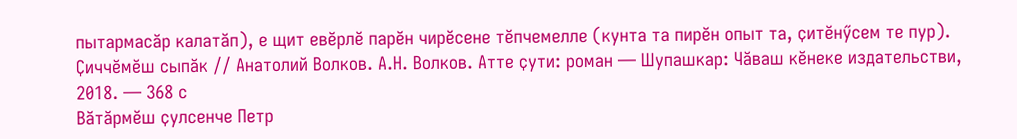пытармасӑр калатӑп), е щит евӗрлӗ парӗн чирӗсене тӗпчемелле (кунта та пирӗн опыт та, ҫитӗнӳсем те пур).
Ҫиччӗмӗш сыпӑк // Анатолий Волков. А.Н. Волков. Атте ҫути: роман — Шупашкар: Чӑваш кӗнеке издательстви, 2018. — 368 с
Вӑтӑрмӗш ҫулсенче Петр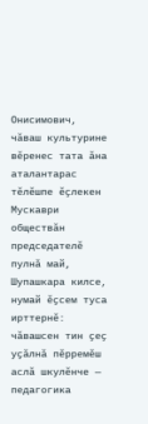Онисимович, чӑваш культурине вӗренес тата ӑна аталантарас тӗлӗшпе ӗҫлекен Мускаври обществӑн председателӗ пулнӑ май, Шупашкара килсе, нумай ӗҫсем туса ирттернӗ: чӑвашсен тин ҫеҫ уҫӑлнӑ пӗрремӗш аслӑ шкулӗнче — педагогика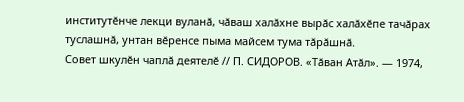институтӗнче лекци вуланӑ, чӑваш халӑхне вырӑс халӑхӗпе тачӑрах туслашнӑ, унтан вӗренсе пыма майсем тума тӑрӑшнӑ.
Совет шкулӗн чаплӑ деятелӗ // П. СИДОРОВ. «Тӑван Атӑл». — 1974,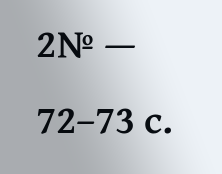2№ — 72–73 с.